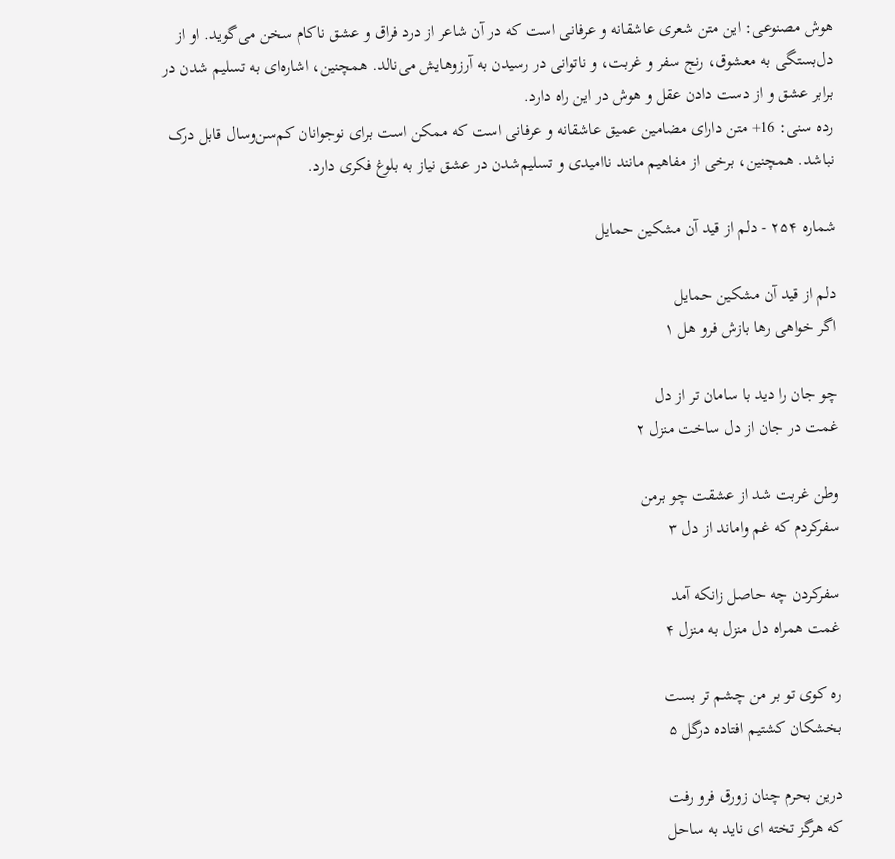هوش مصنوعی: این متن شعری عاشقانه و عرفانی است که در آن شاعر از درد فراق و عشق ناکام سخن می‌گوید. او از دل‌بستگی به معشوق، رنج سفر و غربت، و ناتوانی در رسیدن به آرزوهایش می‌نالد. همچنین، اشاره‌ای به تسلیم شدن در برابر عشق و از دست دادن عقل و هوش در این راه دارد.
رده سنی: 16+ متن دارای مضامین عمیق عاشقانه و عرفانی است که ممکن است برای نوجوانان کم‌سن‌وسال قابل درک نباشد. همچنین، برخی از مفاهیم مانند ناامیدی و تسلیم‌شدن در عشق نیاز به بلوغ فکری دارد.

شماره ۲۵۴ - دلم از قید آن مشکین حمایل

دلم از قید آن مشکین حمایل
اگر خواهی رها بازش فرو هل ۱

چو جان را دید با سامان تر از دل
غمت در جان از دل ساخت منزل ۲

وطن غربت شد از عشقت چو برمن
سفرکردم که غم واماند از دل ۳

سفرکردن چه حاصل زانکه آمد
غمت همراه دل منزل به منزل ۴

ره کوی تو بر من چشم تر بست
بخشکان کشتیم افتاده درگل ۵

درین بحرم چنان زورق فرو رفت
که هرگز تخته ای ناید به ساحل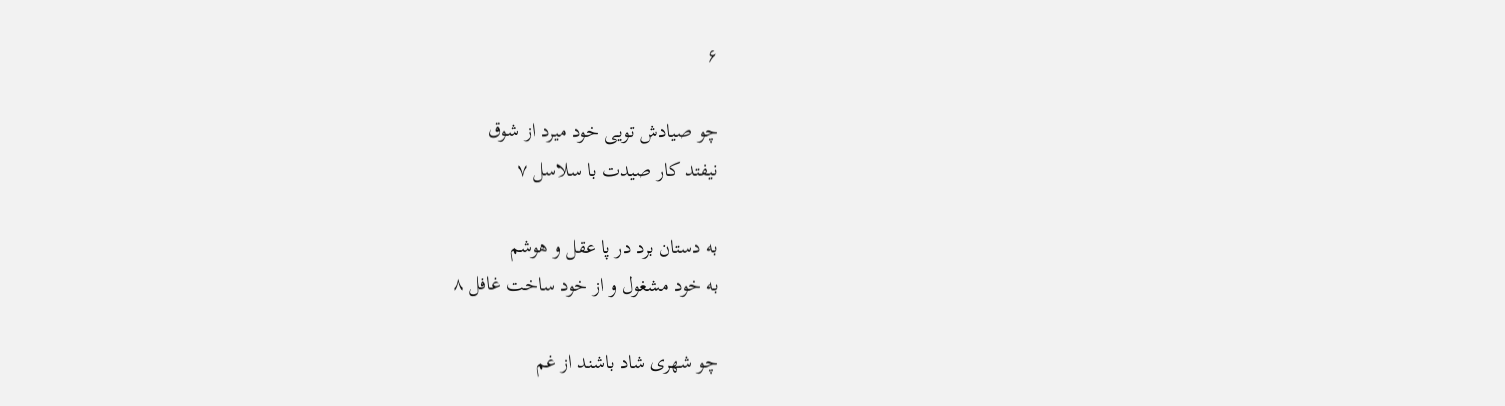۶

چو صیادش تویی خود میرد از شوق
نیفتد کار صیدت با سلاسل ۷

به دستان برد در پا عقل و هوشم
به خود مشغول و از خود ساخت غافل ۸

چو شهری شاد باشند از غم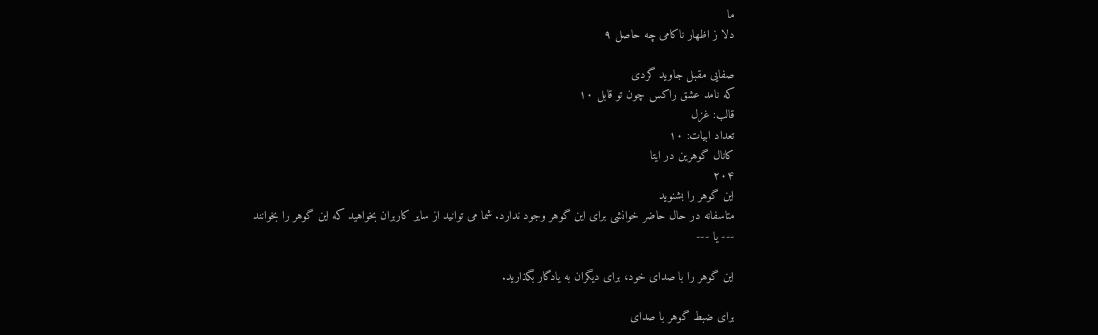ما
دلا ز اظهار ناکامی چه حاصل ۹

صفایی مقبل جاوید گردی
که نامد عشق راکس چون تو قابل ۱۰
قالب: غزل
تعداد ابیات: ۱۰
کانال گوهرین در ایتا
۲۰۴
این گوهر را بشنوید
متاسفانه در حال حاضر خوانشی برای این گوهر وجود ندارد. شما می توانید از سایر کاربران بخواهید که این گوهر را بخوانند
--- یا ---

این گوهر را با صدای خود، برای دیگران به یادگار بگذارید.

برای ضبط گوهر با صدای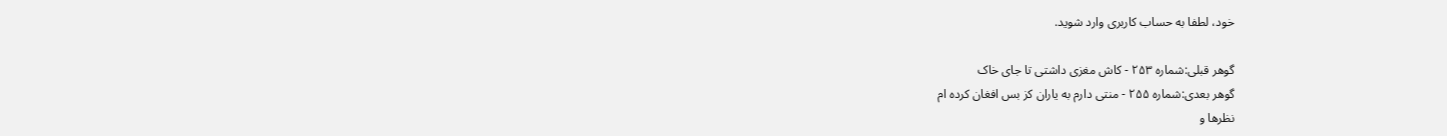خود، لطفا به حساب کاربری وارد شوید.

گوهر قبلی:شماره ۲۵۳ - کاش مغزی داشتی تا جای خاک
گوهر بعدی:شماره ۲۵۵ - منتی دارم به یاران کز بس افغان کرده ام
نظرها و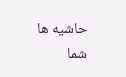حاشیه ها
شما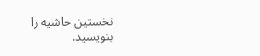نخستین حاشیه را بنویسید.